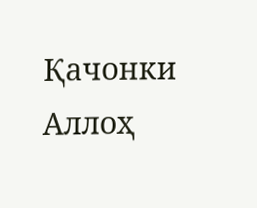Қачонки Аллоҳ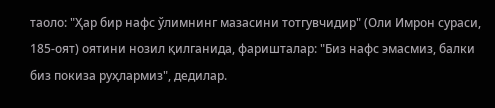таоло: "Ҳар бир нафс ўлимнинг мазасини тотгувчидир" (Оли Имрон сураси, 185-оят) оятини нозил қилганида, фаришталар: "Биз нафс эмасмиз, балки биз покиза руҳлармиз", дедилар.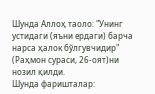Шунда Аллоҳ таоло: "Унинг устидаги (яъни ердаги) барча нарса ҳалок бўлгувчидир" (Раҳмон сураси, 26-оят)ни нозил қилди.
Шунда фаришталар: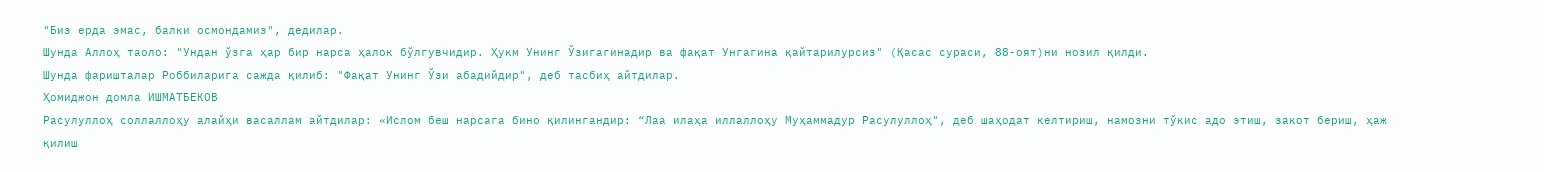"Биз ерда эмас, балки осмондамиз", дедилар.
Шунда Аллоҳ таоло: "Ундан ўзга ҳар бир нарса ҳалок бўлгувчидир. Ҳукм Унинг Ўзигагинадир ва фақат Унгагина қайтарилурсиз" (Қасас сураси, 88-оят)ни нозил қилди.
Шунда фаришталар Роббиларига сажда қилиб: "Фақат Унинг Ўзи абадийдир", деб тасбиҳ айтдилар.
Ҳомиджон домла ИШМАТБЕКОВ
Расулуллоҳ соллаллоҳу алайҳи васаллам айтдилар: «Ислом беш нарсага бино қилингандир: “Лаа илаҳа иллаллоҳу Муҳаммадур Расулуллоҳ", деб шаҳодат келтириш, намозни тўкис адо этиш, закот бериш, ҳаж қилиш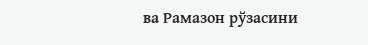ва Рамазон рўзасини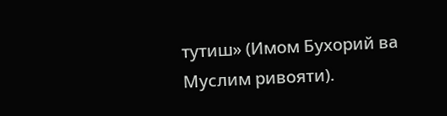тутиш» (Имом Бухорий ва Муслим ривояти).